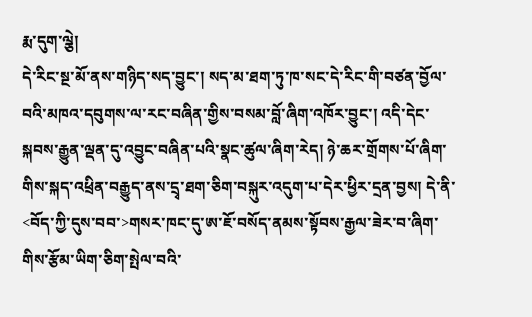རྨ་དུག་ལྕེ།
དེ་རིང་སྔ་མོ་ནས་གཉིད་སད་བྱུང་། སད་མ་ཐག་ཏུ་ཁ་སང་དེ་རིང་གི་བཙན་བྱོལ་བའི་མཁའ་དབུགས་ལ་རང་བཞིན་གྱིས་བསམ་བློ་ཞིག་འཁོར་བྱུང་། འདི་དེང་སྐབས་རྒྱུན་ལྡན་དུ་འབྱུང་བཞིན་པའི་སྣང་ཚུལ་ཞིག་རེད། ཉེ་ཆར་གྲོགས་པོ་ཞིག་གིས་སྐད་འཕྲིན་བརྒྱུད་ནས་དྲྭ་ཐག་ཅིག་བསྐུར་འདུག་པ་དེར་ཕྱིར་དྲན་བྱས། དེ་ནི་<བོད་ཀྱི་དུས་བབ་>གསར་ཁང་དུ་ཨ་ཇོ་བསོད་ནམས་སྟོབས་རྒྱལ་ཟེར་བ་ཞིག་གིས་རྩོམ་ཡིག་ཅིག་སྤེལ་བའི་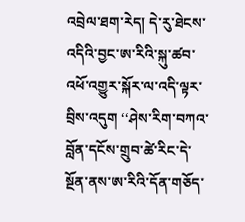འབྲེལ་ཐག་རེད། དེ་རུ་ཐེངས་འདིའི་བྱང་ཨ་རིའི་སྐུ་ཚབ་འཕོ་འགྱུར་སྐོར་ལ་འདི་ལྟར་བྲིས་འདུག ‘‘ཤེས་རིག་བཀའ་བློན་དངོས་གྲུབ་ཚེ་རིང་དེ་སྔོན་ནས་ཨ་རིའི་དོན་གཅོད་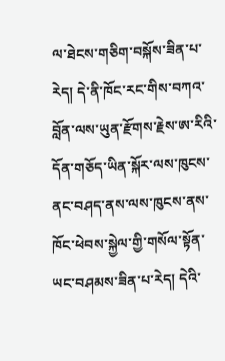ལ་ཐེངས་གཅིག་བསྐོས་ཟིན་པ་རེད། དེ་ནི་ཁོང་རང་གིས་བཀའ་བློན་ལས་ཡུན་རྫོགས་རྗེས་ཨ་རིའི་དོན་གཅོད་ཡིན་སྐོར་ལས་ཁུངས་ནང་བཤད་ནས་ལས་ཁུངས་ནས་ཁོང་ཕེབས་སྐྱེལ་གྱི་གསོལ་སྟོན་ཡང་བཤམས་ཟིན་པ་རེད། དེའི་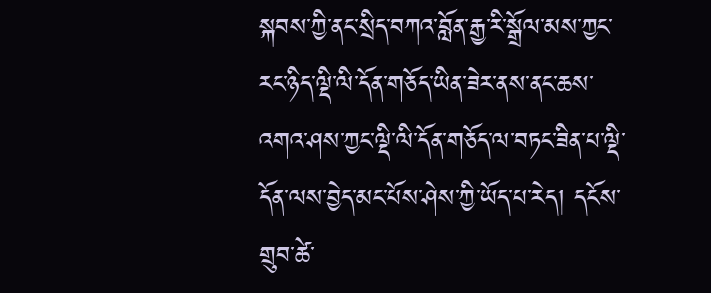སྐབས་ཀྱི་ནང་སྲིད་བཀའ་བློན་རྒྱ་རི་སྒྲོལ་མས་ཀྱང་རང་ཉིད་ལྡི་ལི་དོན་གཅོད་ཡིན་ཟེར་ནས་ནང་ཆས་འགའ་ཤས་ཀྱང་ལྡི་ལི་དོན་གཅོད་ལ་བཏང་ཟིན་པ་ལྡི་དོན་ལས་བྱེད་མང་པོས་ཤེས་ཀྱི་ཡོད་པ་རེད། དངོས་གྲུབ་ཚེ་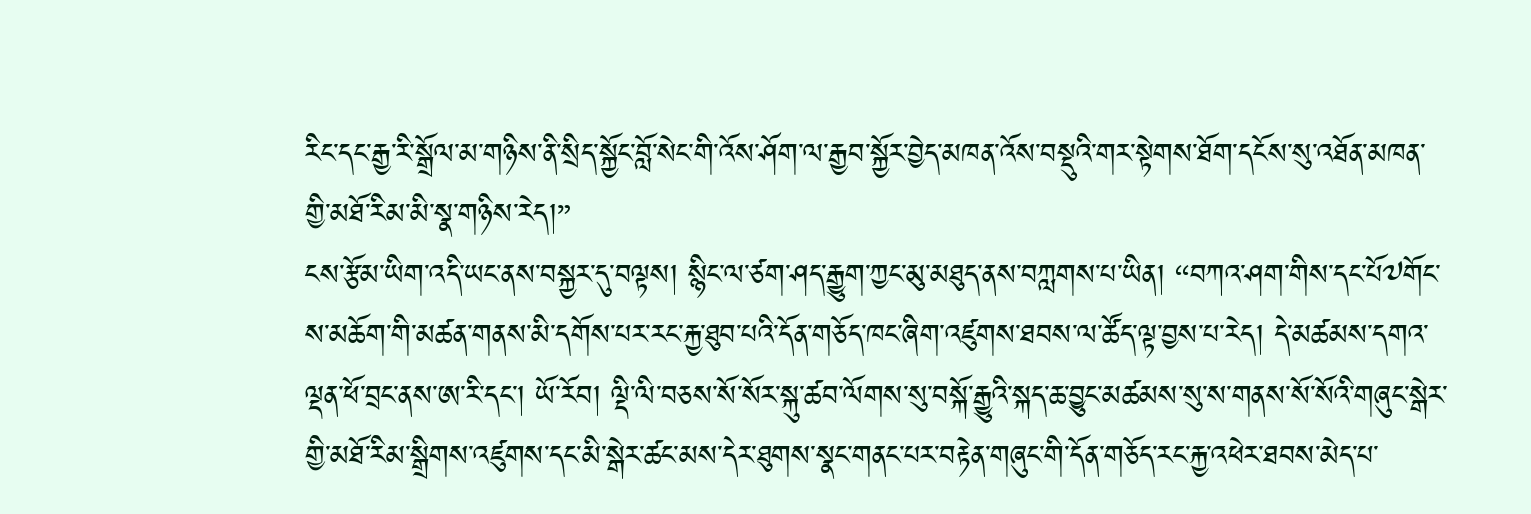རིང་དང་རྒྱ་རི་སྒྲོལ་མ་གཉིས་ནི་སྲིད་སྐྱོང་བློ་སེང་གི་འོས་ཤོག་ལ་རྒྱབ་སྐྱོར་བྱེད་མཁན་འོས་བསྡུའི་གར་སྟེགས་ཐོག་དངོས་སུ་འཐོན་མཁན་གྱི་མཐོ་རིམ་མི་སྣ་གཉིས་རེད།”
ངས་རྩོམ་ཡིག་འདི་ཡང་ནས་བསྐྱར་དུ་བལྟས། སྙིང་ལ་ཙག་ཤད་རྒྱུག་ཀྱང་མུ་མཐུད་ནས་བཀླགས་པ་ཡིན། ‘‘བཀའ་ཤག་གིས་དང་པོ༧གོང་ས་མཆོག་གི་མཚན་གནས་མི་དགོས་པར་རང་རྐྱ་ཐུབ་པའི་དོན་གཅོད་ཁང་ཞིག་འཛུགས་ཐབས་ལ་ཚོད་ལྟ་བྱས་པ་རེད། དེ་མཚམས་དགའ་ལྡན་ཕོ་བྲང་ནས་ཨ་རི་དང་། ཡོ་རོབ། ལྡི་ལི་བཅས་སོ་སོར་སྐུ་ཚབ་ལོགས་སུ་བསྐོ་རྒྱུའི་སྐད་ཆ་བྱུང་མཚམས་སུ་ས་གནས་སོ་སོའི་གཞུང་སྒེར་གྱི་མཐོ་རིམ་སྒྲིགས་འཛུགས་དང་མི་སྒེར་ཚང་མས་དེར་ཐུགས་སྣང་གནང་པར་བརྟེན་གཞུང་གི་དོན་གཅོད་རང་རྐྱ་འཕེར་ཐབས་མེད་པ་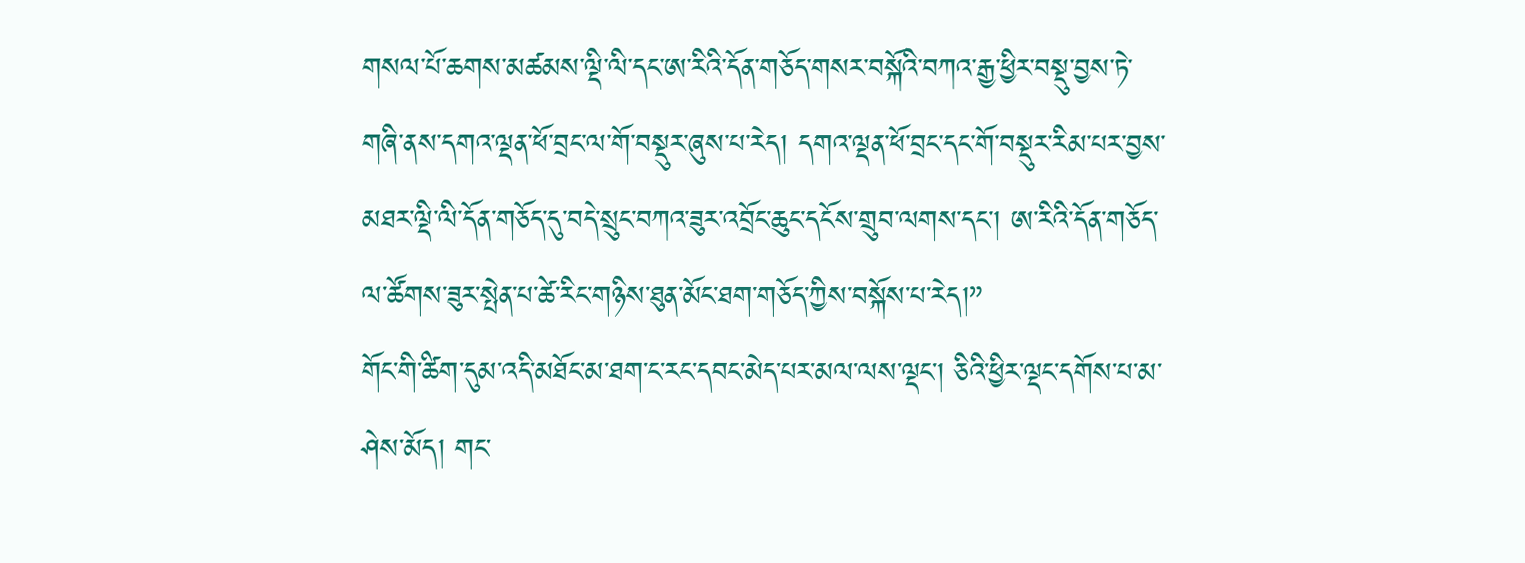གསལ་པོ་ཆགས་མཚམས་ལྡི་ལི་དང་ཨ་རིའི་དོན་གཅོད་གསར་བསྐོའི་བཀའ་རྒྱ་ཕྱིར་བསྡུ་བྱས་ཏེ་གཞི་ནས་དགའ་ལྡན་ཕོ་བྲང་ལ་གོ་བསྡུར་ཞུས་པ་རེད། དགའ་ལྡན་ཕོ་བྲང་དང་གོ་བསྡུར་རིམ་པར་བྱས་མཐར་ལྡི་ལི་དོན་གཅོད་དུ་བདེ་སྲུང་བཀའ་ཟུར་འབྲོང་ཆུང་དངོས་གྲུབ་ལགས་དང་། ཨ་རིའི་དོན་གཅོད་ལ་ཚོགས་ཟུར་སྤེན་པ་ཚེ་རིང་གཉིས་ཐུན་མོང་ཐག་གཅོད་ཀྱིས་བསྐོས་པ་རེད།”
གོང་གི་ཚིག་དུམ་འདི་མཐོང་མ་ཐག་ང་རང་དབང་མེད་པར་མལ་ལས་ལྡང་། ཅིའི་ཕྱིར་ལྡང་དགོས་པ་མ་ཤེས་མོད། གང་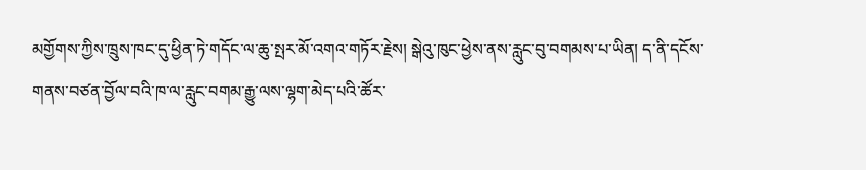མགྱོགས་ཀྱིས་ཁྲུས་ཁང་དུ་ཕྱིན་ཏེ་གདོང་ལ་ཆུ་སྤར་མོ་འགའ་གཏོར་རྗེས། སྒེའུ་ཁུང་ཕྱེས་ནས་རླུང་བུ་བགམས་པ་ཡིན། ད་ནི་དངོས་གནས་བཙན་བྱོལ་བའི་ཁ་ལ་རླུང་བགམ་རྒྱུ་ལས་ལྷག་མེད་པའི་ཚོར་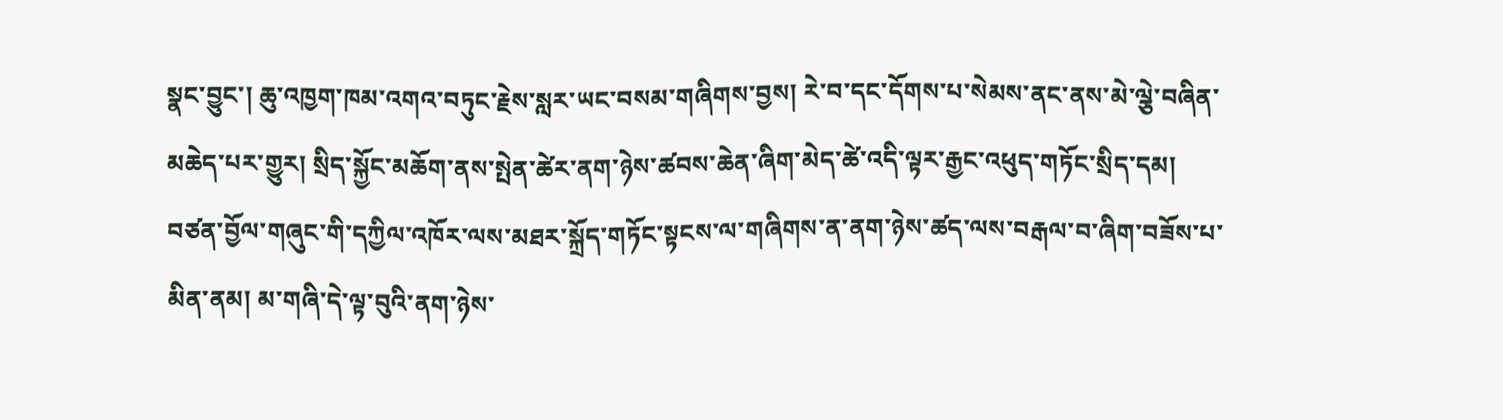སྣང་བྱུང་། ཆུ་འཁྱག་ཁམ་འགའ་བཏུང་རྗེས་སླར་ཡང་བསམ་གཞིགས་བྱས། རེ་བ་དང་དོགས་པ་སེམས་ནང་ནས་མེ་ལྕེ་བཞིན་མཆེད་པར་གྱུར། སྲིད་སྐྱོང་མཆོག་ནས་སྤེན་ཚེར་ནག་ཉེས་ཚབས་ཆེན་ཞིག་མེད་ཚེ་འདི་ལྟར་རྒྱང་འཕུད་གཏོང་སྲིད་དམ། བཙན་བྱོལ་གཞུང་གི་དཀྱིལ་འཁོར་ལས་མཐར་སྐྲོད་གཏོང་སྟངས་ལ་གཞིགས་ན་ནག་ཉེས་ཚད་ལས་བརྒལ་བ་ཞིག་བཟོས་པ་མིན་ནམ། མ་གཞི་དེ་ལྟ་བུའི་ནག་ཉེས་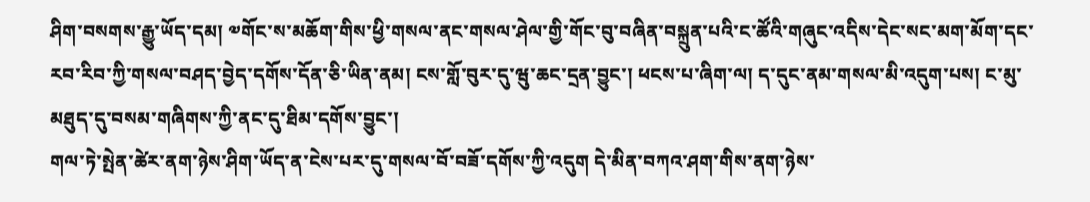ཤིག་བསགས་རྒྱུ་ཡོད་དམ། ༧གོང་ས་མཆོག་གིས་ཕྱི་གསལ་ནང་གསལ་ཤེལ་གྱི་གོང་བུ་བཞིན་བསྐྲུན་པའི་ང་ཚོའི་གཞུང་འདིས་དེང་སང་མག་མོག་དང་རབ་རིབ་ཀྱི་གསལ་བཤད་བྱེད་དགོས་དོན་ཅི་ཡིན་ནམ། ངས་གློ་བུར་དུ་ཝུ་ཆང་དྲན་བྱུང་། ཕངས་པ་ཞིག་ལ། ད་དུང་ནམ་གསལ་མི་འདུག་པས། ང་མུ་མཐུད་དུ་བསམ་གཞིགས་ཀྱི་ནང་དུ་ཐིམ་དགོས་བྱུང་།
གལ་ཏེ་སྤེན་ཚེར་ནག་ཉེས་ཤིག་ཡོད་ན་ངེས་པར་དུ་གསལ་བོ་བཟོ་དགོས་ཀྱི་འདུག དེ་མིན་བཀའ་ཤག་གིས་ནག་ཉེས་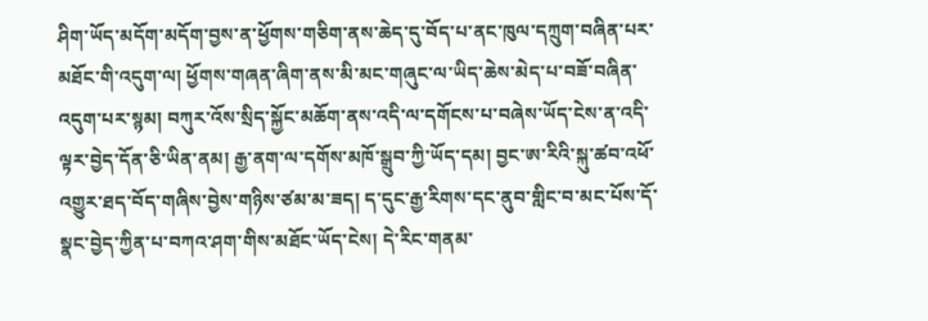ཤིག་ཡོད་མདོག་མདོག་བྱས་ན་ཕྱོགས་གཅིག་ནས་ཆེད་དུ་བོད་པ་ནང་ཁུལ་དཀྲུག་བཞིན་པར་མཐོང་གི་འདུག་ལ། ཕྱོགས་གཞན་ཞིག་ནས་མི་མང་གཞུང་ལ་ཡིད་ཆེས་མེད་པ་བཟོ་བཞིན་འདུག་པར་སྙམ། བཀུར་འོས་སྲིད་སྐྱོང་མཆོག་ནས་འདི་ལ་དགོངས་པ་བཞེས་ཡོད་ངེས་ན་འདི་ལྟར་བྱེད་དོན་ཅི་ཡིན་ནམ། རྒྱ་ནག་ལ་དགོས་མཁོ་སྒྲུབ་ཀྱི་ཡོད་དམ། བྱང་ཨ་རིའི་སྐུ་ཚབ་འཕོ་འགྱུར་ཐད་བོད་གཞིས་བྱེས་གཉིས་ཙམ་མ་ཟད། ད་དུང་རྒྱ་རིགས་དང་ནུབ་གླིང་བ་མང་པོས་དོ་སྣང་བྱེད་ཀྱིན་པ་བཀའ་ཤག་གིས་མཐོང་ཡོད་ངེས། དེ་རིང་གནམ་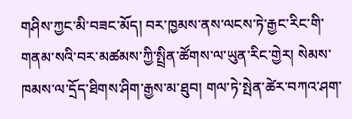གཤིས་ཀྱང་མི་བཟང་མོད། བར་ཁྱམས་ནས་ལངས་ཏེ་རྒྱང་རིང་གི་གནམ་སའི་བར་མཚམས་ཀྱི་སྤྲིན་ཚོགས་ལ་ཡུན་རིང་གྱེར། སེམས་ཁམས་ལ་དྲོད་ཐིགས་ཤིག་རྒྱས་མ་ཐུབ། གལ་ཏེ་སྤེན་ཚེར་བཀའ་ཤག་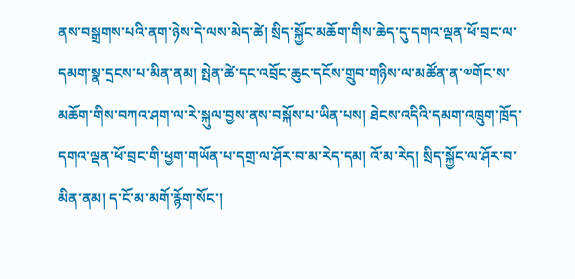ནས་བསྒྲགས་པའི་ནག་ཉེས་དེ་ལས་མེད་ཚེ། སྲིད་སྐྱོང་མཆོག་གིས་ཆེད་དུ་དགའ་ལྡན་ཕོ་བྲང་ལ་དམག་སྣ་དྲངས་པ་མིན་ནམ། སྤེན་ཚེ་དང་འབྲོང་ཆུང་དངོས་གྲུབ་གཉིས་ལ་མཚོན་ན་༧གོང་ས་མཆོག་གིས་བཀའ་ཤག་ལ་རེ་སྐུལ་བྱས་ནས་བསྐོས་པ་ཡིན་པས། ཐེངས་འདིའི་དམག་འཁྲུག་ཁྲོད་དགའ་ལྡན་ཕོ་བྲང་གི་ཕྱག་གཡོན་པ་དགྲ་ལ་ཤོར་བ་མ་རེད་དམ། འོ་མ་རེད། སྲིད་སྐྱོང་ལ་ཤོར་བ་མིན་ནམ། ད་ངོ་མ་མགོ་རྙོག་སོང་།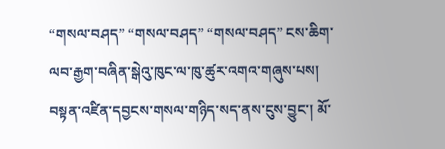“གསལ་བཤད” “གསལ་བཤད” “གསལ་བཤད” ངས་ཆིག་ལབ་རྒྱག་བཞིན་སྒེའུ་ཁུང་ལ་ཁུ་ཚུར་འགའ་གཞུས་པས། བསྟན་འཛིན་དབྱངས་གསལ་གཉིད་སད་ནས་ངུས་བྱུང་། མོ་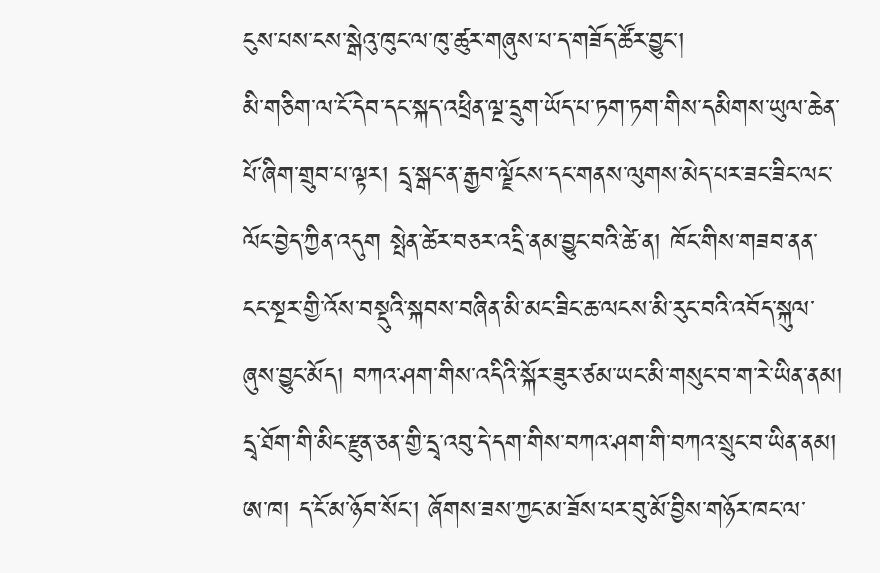ངུས་པས་ངས་སྒེའུ་ཁུང་ལ་ཁུ་ཚུར་གཞུས་པ་ད་གཟོད་ཚོར་བྱུང་།
མི་གཅིག་ལ་ངོ་དེབ་དང་སྐད་འཕྲིན་ལྔ་དྲུག་ཡོད་པ་ཏག་ཏག་གིས་དམིགས་ཡུལ་ཆེན་པོ་ཞིག་གྲུབ་པ་ལྟར། དྲྭ་སྒང་ན་རྒྱབ་ལྗོངས་དང་གནས་ལུགས་མེད་པར་ཟང་ཟིང་ལང་ལོང་བྱེད་ཀྱིན་འདུག སྤེན་ཚེར་བཅར་འདྲི་ནམ་བྱུང་བའི་ཚེ་ན། ཁོང་གིས་གཟབ་ནན་ངང་སྔར་གྱི་འོས་བསྡུའི་སྐབས་བཞིན་མི་མང་ཟིང་ཆ་ལངས་མི་རུང་བའི་འབོད་སྐུལ་ཞུས་བྱུང་མོད། བཀའ་ཤག་གིས་འདིའི་སྐོར་ཟུར་ཙམ་ཡང་མི་གསུང་བ་ག་རེ་ཡིན་ནམ། དྲྭ་ཐོག་གི་མིང་རྫུན་ཅན་གྱི་དྲྭ་འབུ་དེ་དག་གིས་བཀའ་ཤག་གི་བཀའ་སྲུང་བ་ཡིན་ནམ།
ཨ་ཁ། ད་ངོ་མ་ཉོབ་སོང་། ཞོགས་ཟས་ཀྱང་མ་ཟོས་པར་བུ་མོ་བྱིས་གཉོར་ཁང་ལ་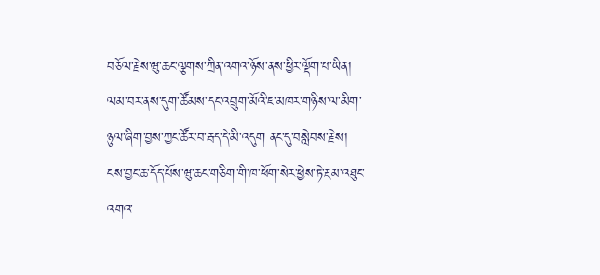བཅོལ་རྗེས་ཝུ་ཆང་ལྕགས་ཀྲིན་འགའ་ཉོས་ནས་ཕྱིར་ལྡོག་པ་ཡིན། ལམ་བར་ནས་དུག་ཚོམས་དང་འབྲུག་མོའི་ཇ་མཁར་གཉིས་ལ་མིག་ཉུལ་ཞིག་བྱས་ཀྱང་ཚོར་བ་རྦད་དེ་མི་འདུག ནང་དུ་བསླེབས་རྗེས། ངས་བྱང་ཆ་དོད་པོས་ཝུ་ཆང་གཅིག་གི་ཁ་ཕོག་སེར་ཕྱེས་ཏེ་རྔམ་འཐུང་འགའ་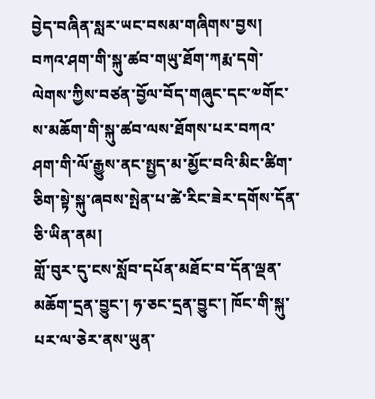བྱེད་བཞིན་སླར་ཡང་བསམ་གཞིགས་བྱས། བཀའ་ཤག་གི་སྐུ་ཚབ་གཡུ་ཐོག་ཀརྨ་དགེ་ལེགས་ཀྱིས་བཙན་བྱོལ་བོད་གཞུང་དང་༧གོང་ས་མཆོག་གི་སྐུ་ཚབ་ལས་ཐོགས་པར་བཀའ་ཤག་གི་ལོ་རྒྱུས་ནང་སྤྱད་མ་མྱོང་བའི་མིང་ཚིག་ཅིག་སྟེ་སྐུ་ཞབས་སྤེན་པ་ཚེ་རིང་ཟེར་དགོས་དོན་ཅི་ཡིན་ནམ།
གློ་བུར་དུ་ངས་སློབ་དཔོན་མཐོང་བ་དོན་ལྡན་མཆོག་དྲན་བྱུང་། ཧ་ཅང་དྲན་བྱུང་། ཁོང་གི་སྐུ་པར་ལ་ཅེར་ནས་ཡུན་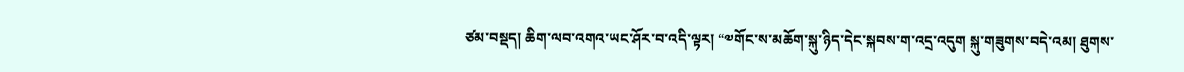ཙམ་བསྡད། ཆིག་ལབ་འགའ་ཡང་ཤོར་བ་འདི་ལྟར། “༧གོང་ས་མཆོག་སྐུ་ཉིད་དེང་སྐབས་ག་འདྲ་འདུག སྐུ་གཟུགས་བདེ་འམ། ཐུགས་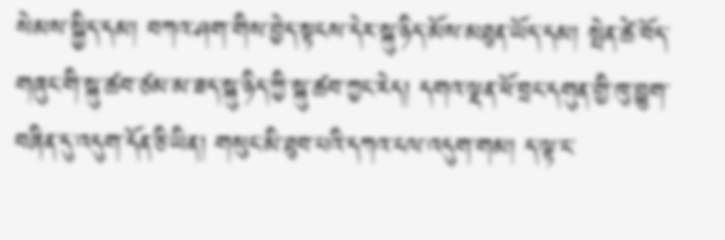སེམས་སྐྱིད་དམ། བཀའ་ཤག་གིས་བྱེད་སྟངས་དེར་སྐུ་ཉིད་མོས་མཐུན་ཡོད་དམ། སྤེན་ཚེ་བོད་གཞུང་གི་སྐུ་ཚབ་ཙམ་མ་ཟད་སྐུ་ཉིད་ཀྱི་སྐུ་ཚབ་ཀྱང་རེད། དགའ་ལྡན་ཕོ་བྲང་དགུན་གྱི་ཁུ་བྱུག་བཞིན་དུ་འདུག་དོན་ཅི་ཡིན། གསུང་མི་ཐུབ་པའི་དཀའ་ངལ་འདུག་གམ། ད་ལྟ་ང་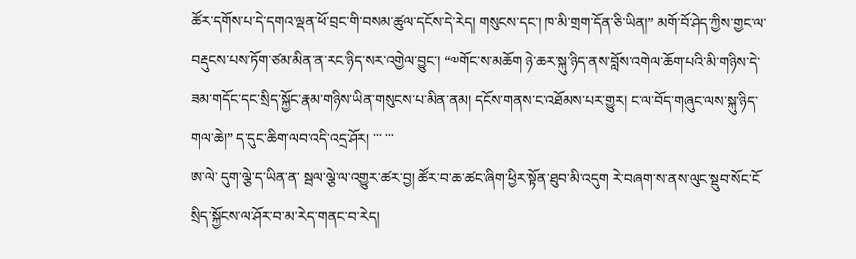ཚོར་དགོས་པ་དེ་དགའ་ལྡན་ཕོ་བྲང་གི་བསམ་ཚུལ་དངོས་དེ་རེད། གསུངས་དང་། ཁ་མི་གྲག་དོན་ཅི་ཡིན།” མགོ་བོ་ཤེད་ཀྱིས་གྱང་ལ་བརྡུངས་པས་ཏོག་ཙམ་མིན་ན་རང་ཉིད་སར་འགྱེལ་བྱུང་། “༧གོང་ས་མཆོག ཉེ་ཆར་སྐུ་ཉིད་ནས་བློས་འགེལ་ཆོག་པའི་མི་གཉིས་དེ་ཟམ་གདོང་དང་སྲིད་སྐྱོང་རྣམ་གཉིས་ཡིན་གསུངས་པ་མིན་ནམ། དངོས་གནས་ང་འཐོམས་པར་གྱུར། ང་ལ་བོད་གཞུང་ལས་སྐུ་ཉིད་གལ་ཆེ།” ད་དུང་ཆིག་ལབ་འདི་འདྲ་ཤོར། ་་་ ་་་
ཨ་ལེ་ དུག་ལྕེ་ད་ཡིན་ན་ སྦལ་ལྕེ་ལ་འགྱུར་ཚར་བྱ། ཚོར་བ་ཆ་ཚང་ཞིག་ཕྱིར་སྟོན་ཐུབ་མི་འདུག རེ་བཞག་ས་ནས་ལུང་སྡུབ་སོང་ངོ
སྲིད་སྐྱོངས་ལ་ཤོར་བ་མ་རེད་གནང་བ་རེད།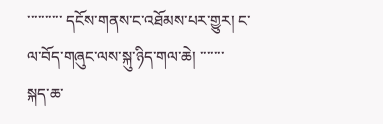་་་་་་་་་་ དངོས་གནས་ང་འཐོམས་པར་གྱུར། ང་ལ་བོད་གཞུང་ལས་སྐུ་ཉིད་གལ་ཆེ། ་་་་་་་
སྐད་ཆ་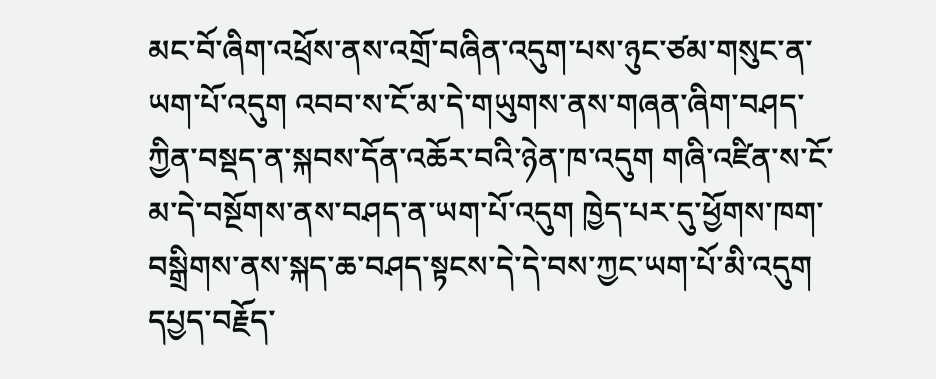མང་བོ་ཞིག་འཕྲོས་ནས་འགྲོ་བཞིན་འདུག་པས་ཉུང་ཙམ་གསུང་ན་ཡག་པོ་འདུག འབབ་ས་ངོ་མ་དེ་གཡུགས་ནས་གཞན་ཞིག་བཤད་ཀྱིན་བསྡད་ན་སྐབས་དོན་འཆོར་བའི་ཉེན་ཁ་འདུག གཞི་འཛིན་ས་ངོ་མ་དེ་བསྔོགས་ནས་བཤད་ན་ཡག་པོ་འདུག ཁྱེད་པར་དུ་ཕྱོགས་ཁག་བསྒྲིགས་ནས་སྐད་ཆ་བཤད་སྟངས་དེ་དེ་བས་ཀྱང་ཡག་པོ་མི་འདུག དཔྱད་བརྗོད་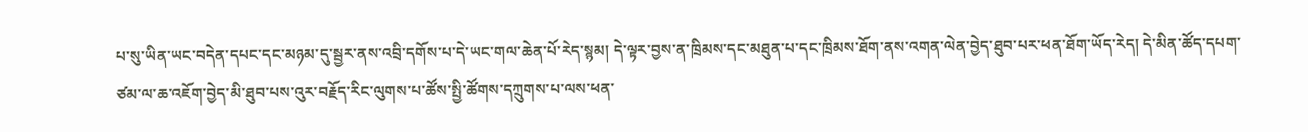པ་སུ་ཡིན་ཡང་བདེན་དཔང་དང་མཉམ་དུ་སྦྱར་ནས་འབྲི་དགོས་པ་དེ་ཡང་གལ་ཆེན་པོ་རེད་སྙམ། དེ་ལྟར་བྱས་ན་ཁྲིམས་དང་མཐུན་པ་དང་ཁྲིམས་ཐོག་ནས་འགན་ལེན་བྱེད་ཐུབ་པར་ཕན་ཐོག་ཡོད་རེད། དེ་མིན་ཚོད་དཔག་ཙམ་ལ་ཆ་འཇོག་བྱེད་མི་ཐུབ་པས་འུར་བརྗོད་རིང་ལུགས་པ་ཚོས་སྤྱི་ཚོགས་དཀྲུགས་པ་ལས་ཕན་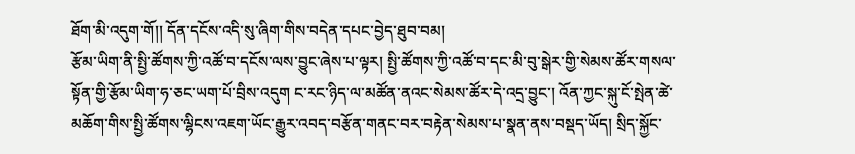ཐོག་མི་འདུག་གོ།། དོན་དངོས་འདི་སུ་ཞིག་གིས་བདེན་དཔང་བྱེད་ཐུབ་བམ།
རྩོམ་ཡིག་ནི་སྤྱི་ཚོགས་ཀྱི་འཚོ་བ་དངོས་ལས་བྱུང་ཞེས་པ་ལྟར། སྤྱི་ཚོགས་ཀྱི་འཚོ་བ་དང་མི་བུ་སྒེར་གྱི་སེམས་ཚོར་གསལ་སྟོན་གྱི་རྩོམ་ཡིག་ཧ་ཅང་ཡག་པོ་བྲིས་འདུག ང་རང་ཉིད་ལ་མཚོན་ནའང་སེམས་ཚོར་དེ་འདྲ་བྱུང་། འོན་ཀྱང་སྐུ་ངོ་སྤེན་ཚེ་མཆོག་གིས་སྤྱི་ཚོགས་ལྷིངས་འཇག་ཡོང་རྒྱུར་འབད་བརྩོན་གནང་བར་བརྟེན་སེམས་པ་སྣན་ནས་བསྡད་ཡོད། སྲིད་སྐྱོང་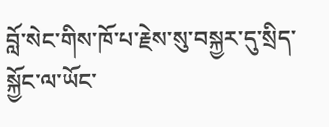བློ་སེང་གིས་ཁོ་པ་རྗེས་སུ་བསྐྱར་དུ་སྲིད་སྐྱོང་ལ་ཡོང་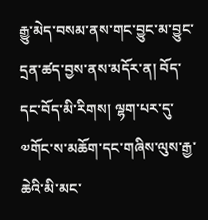རྒྱུ་མེད་བསམ་ནས་གང་བྱུང་མ་བྱུང་དྲན་ཚད་བྱས་ནས་མདོར་ན། བོད་དང་བོད་མི་རིགས། ལྷག་པར་དུ་༧གོང་ས་མཆོག་དང་གཞིས་ལུས་རྒྱ་ཆེའི་མི་མང་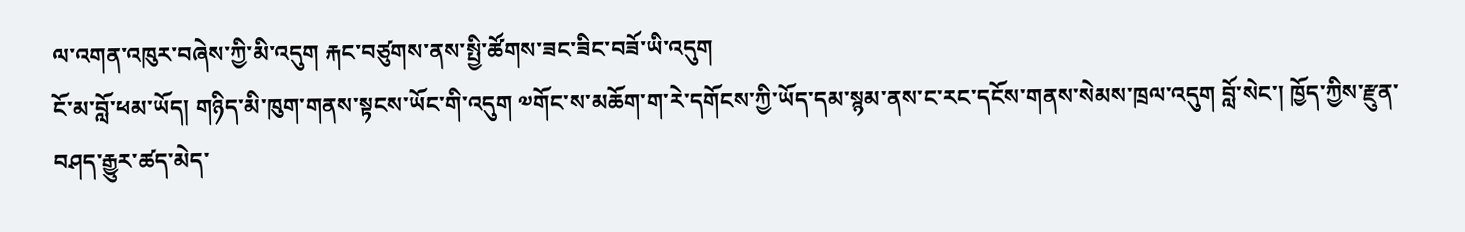ལ་འགན་འཁུར་བཞེས་ཀྱི་མི་འདུག རྐང་བཙུགས་ནས་སྤྱི་ཚོགས་ཟང་ཟིང་བཟོ་ཡི་འདུག
ངོ་མ་བློ་ཕམ་ཡོད། གཉིད་མི་ཁུག་གནས་སྟངས་ཡོང་གི་འདུག ༧གོང་ས་མཆོག་ག་རེ་དགོངས་ཀྱི་ཡོད་དམ་སྙམ་ནས་ང་རང་དངོས་གནས་སེམས་ཁྲལ་འདུག བློ་སེང་། ཁྱོད་ཀྱིས་རྫུན་བཤད་རྒྱུར་ཚད་མེད་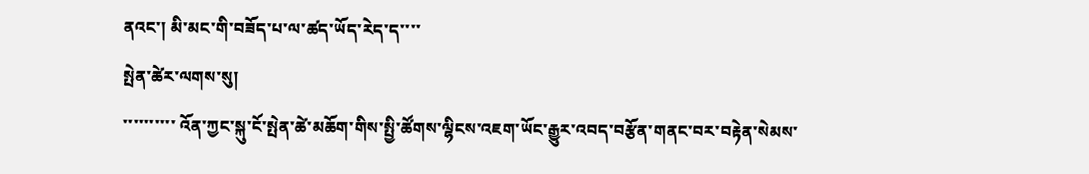ནའང་། མི་མང་གི་བཟོད་པ་ལ་ཚད་ཡོད་རེད་ད་་་་
སྤེན་ཚེར་ལགས་སུ།
་་་་་་་་་་ འོན་ཀྱང་སྐུ་ངོ་སྤེན་ཚེ་མཆོག་གིས་སྤྱི་ཚོགས་ལྷིངས་འཇག་ཡོང་རྒྱུར་འབད་བརྩོན་གནང་བར་བརྟེན་སེམས་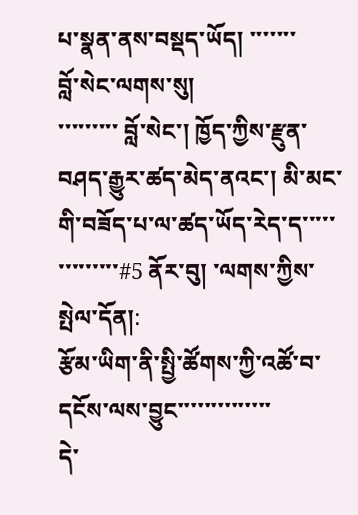པ་སྣན་ནས་བསྡད་ཡོད། ་་་་་་་
བློ་སེང་ལགས་སུ།
་་་་་་་་་ བློ་སེང་། ཁྱོད་ཀྱིས་རྫུན་བཤད་རྒྱུར་ཚད་མེད་ནའང་། མི་མང་གི་བཟོད་པ་ལ་ཚད་ཡོད་རེད་ད་་་་་
་་་་་་་་་#5 ནོར་བུ། ་ལགས་ཀྱིས་སྤེལ་དོན།:
རྩོམ་ཡིག་ནི་སྤྱི་ཚོགས་ཀྱི་འཚོ་བ་དངོས་ལས་བྱུང་་་་་་་་་་་་་་
དེ་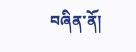བཞིན་ནོ།